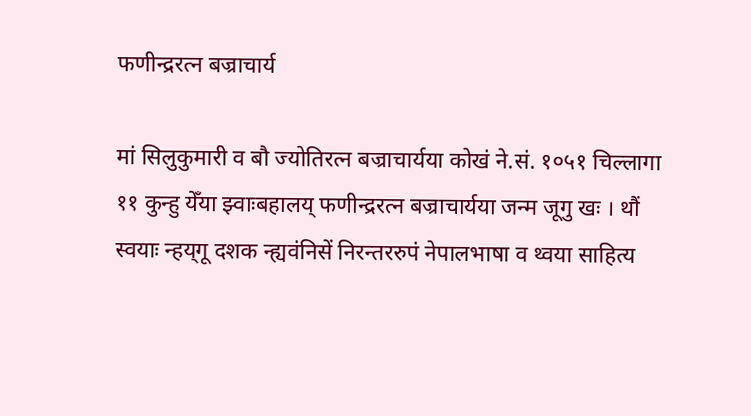फणीन्द्ररत्न बज्राचार्य

मां सिलुकुमारी व बौ ज्योतिरत्न बज्राचार्यया कोखं ने.सं. १०५१ चिल्लागा ११ कुन्हु येँया झ्वाःबहालय् फणीन्द्ररत्न बज्राचार्यया जन्म जूगु खः । थौं स्वयाः न्हय्‌गू दशक न्ह्यवंनिसें निरन्तररुपं नेपालभाषा व थ्वया साहित्य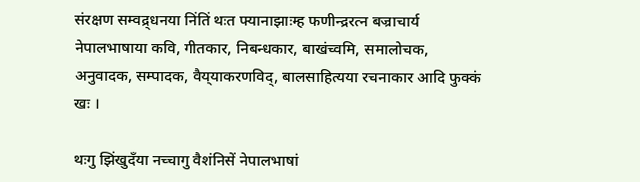संरक्षण सम्वद्र्धनया निंतिं थःत फ्यानाझाःम्ह फणीन्द्ररत्न बज्राचार्य नेपालभाषाया कवि, गीतकार, निबन्धकार, बाखंच्वमि, समालोचक, अनुवादक, सम्पादक, वैय्‌याकरणविद्, बालसाहित्यया रचनाकार आदि फुक्कं खः ।

थःगु झिंखुदँया नच्चागु वैशंनिसें नेपालभाषां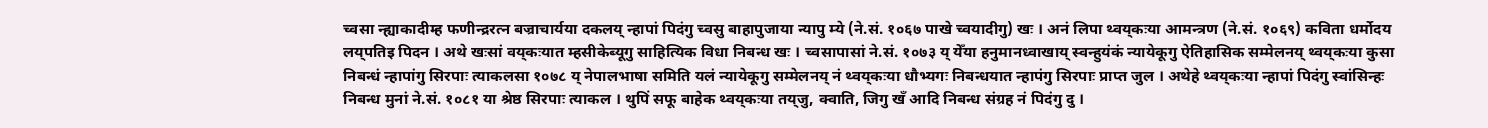च्वसा न्ह्याकादीम्ह फणीन्द्ररत्न बज्राचार्यया दकलय् न्हापां पिदंगु च्वसु बाहापुजाया न्यापु म्ये (ने.सं. १०६७ पाखे च्वयादीगु) खः । अनं लिपा थ्वय्‌कःया आमन्त्रण (ने.सं. १०६९) कविता धर्मोदय लय्‌पतिइ पिदन । अथे खःसां वय्‌कःयात म्हसीकेब्यूगु साहित्यिक विधा निबन्ध खः । च्वसापासां ने.सं. १०७३ य् येँया हनुमानध्वाखाय् स्वन्हुयंकं न्यायेकूगु ऐतिहासिक सम्मेलनय् थ्वय्‌कःया कुसा निबन्धं न्हापांगु सिरपाः त्याकलसा १०७८ य् नेपालभाषा समिति यलं न्यायेकूगु सम्मेलनय् नं थ्वय्‌कःया धौभ्यगः निबन्धयात न्हापंगु सिरपाः प्राप्त जुल । अथेहे थ्वय्‌कःया न्हापां पिदंगु स्वांसिन्हः निबन्ध मुनां ने.सं. १०८१ या श्रेष्ठ सिरपाः त्याकल । थुपिं सफू बाहेक थ्वय्‌कःया तय्‌जु, क्वाति, जिगु खँ आदि निबन्ध संग्रह नं पिदंगु दु ।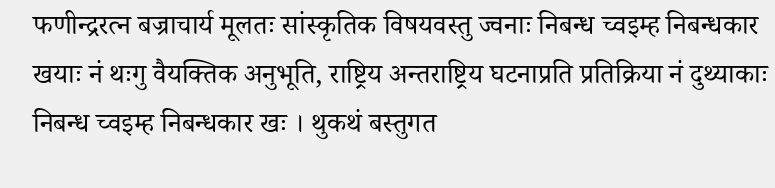फणीन्द्ररत्न बज्राचार्य मूलतः सांस्कृतिक विषयवस्तु ज्वनाः निबन्ध च्वइम्ह निबन्धकार खयाः नं थःगु वैयक्तिक अनुभूति, राष्ट्रिय अन्तराष्ट्रिय घटनाप्रति प्रतिक्रिया नं दुथ्याकाः निबन्ध च्वइम्ह निबन्धकार खः । थुकथं बस्तुगत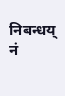निबन्धय् नं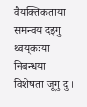वैयक्तिकताया समन्वय दइगु थ्वय्‌कःया निबन्धया विशेषता जूगु दु ।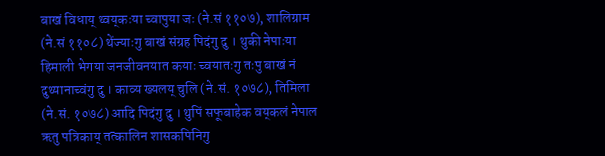बाखं विधाय् थ्वय्‌कःया च्वापुया जः (ने.सं ११०७), शालिग्राम (ने.सं ११०८) थेंज्याःगु बाखं संग्रह पिदंगु दु । थुकी नेपाःया हिमाली भेगया जनजीवनयात कयाः च्वयातःगु तःपु बाखं नं दुथ्यानाच्वंगु दु । काव्य ख्यलय् चुलि (ने.सं. १०७८), तिमिला (ने.सं. १०७८) आदि पिदंगु दु । थुपिं सफूबाहेक वय्‌कलं नेपाल ऋतु पत्रिकाय् तत्कालिन शासकपिनिगु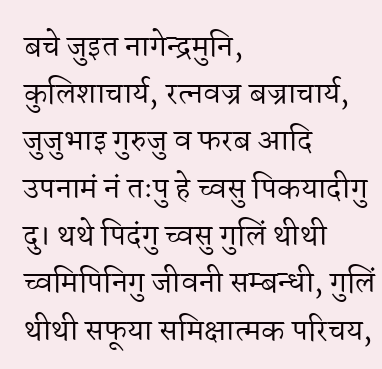बचे जुइत नागेन्द्रमुनि, कुलिशाचार्य, रत्नवज्र बज्राचार्य, जुजुभाइ गुरुजु व फरब आदि उपनामं नं तःपु हे च्वसु पिकयादीगु दु। थथे पिदंगु च्वसु गुलिं थीथी च्वमिपिनिगु जीवनी सम्बन्धी, गुलिं थीथी सफूया समिक्षात्मक परिचय,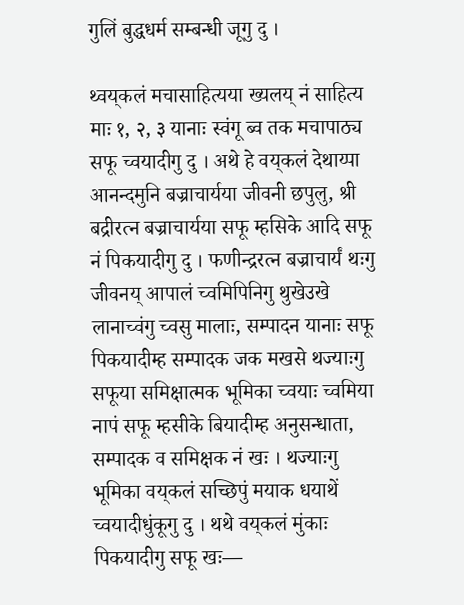गुलिं बुद्धधर्म सम्बन्धी जूगु दु ।

थ्वय्‌कलं मचासाहित्यया ख्यलय् नं साहित्य माः १, २, ३ यानाः स्वंगू ब्व तक मचापाठ्य सफू च्वयादीगु दु । अथे हे वय्‌कलं देथाय्पा आनन्दमुनि बज्राचार्यया जीवनी छपुलु, श्री बद्रीरत्न बज्राचार्यया सफू म्हसिके आदि सफू नं पिकयादीगु दु । फणीन्द्ररत्न बज्राचार्यं थःगु जीवनय् आपालं च्वमिपिनिगु थुखेउखे लानाच्वंगु च्वसु मालाः, सम्पादन यानाः सफू पिकयादीम्ह सम्पादक जक मखसे थज्याःगु सफूया समिक्षात्मक भूमिका च्वयाः च्वमिया नापं सफू म्हसीके बियादीम्ह अनुसन्धाता, सम्पादक व समिक्षक नं खः । थज्याःगु भूमिका वय्‌कलं सच्छिपुं मयाक धयाथें च्वयादीधुंकूगु दु । थथे वय्‌कलं मुंकाः पिकयादीगु सफू खः—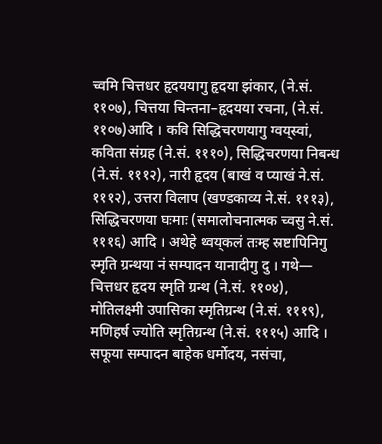च्वमि चित्तधर हृदययागु हृदया झंकार, (ने.सं. ११०७), चित्तया चिन्तना–हृदयया रचना, (ने.सं. ११०७)आदि । कवि सिद्धिचरणयागु ग्वय्‌स्वां, कविता संग्रह (ने.सं. १११०), सिद्धिचरणया निबन्ध (ने.सं. १११२), नारी हृदय (बाखं व प्याखं ने.सं. १११२), उत्तरा विलाप (खण्डकाव्य ने.सं. १११३), सिद्धिचरणया घःमाः (समालोचनात्मक च्वसु ने.सं. १११६) आदि । अथेहे थ्वय्‌कलं तःम्ह स्रष्टापिनिगु स्मृति ग्रन्थया नं सम्पादन यानादीगु दु । गथे— चित्तधर हृदय स्मृति ग्रन्थ (ने.सं. ११०४), मोतिलक्ष्मी उपासिका स्मृतिग्रन्थ (ने.सं. १११९), मणिहर्ष ज्योति स्मृतिग्रन्थ (ने.सं. १११५) आदि । सफूया सम्पादन बाहेक धर्मोदय, नसंचा,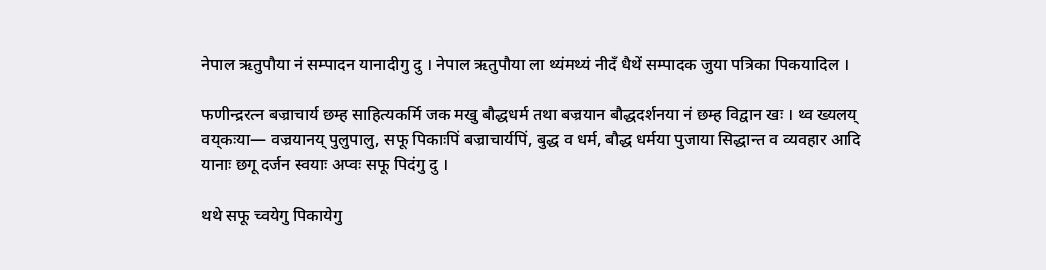नेपाल ऋतुपौया नं सम्पादन यानादीगु दु । नेपाल ऋतुपौया ला थ्यंमथ्यं नीदँ धैथें सम्पादक जुया पत्रिका पिकयादिल ।

फणीन्द्ररत्न बज्राचार्य छम्ह साहित्यकर्मि जक मखु बौद्धधर्म तथा बज्रयान बौद्धदर्शनया नं छम्ह विद्वान खः । थ्व ख्यलय् वय्‌कःया— वज्रयानय् पुलुपालु, सफू पिकाःपिं बज्राचार्यपिं, बुद्ध व धर्म, बौद्ध धर्मया पुजाया सिद्धान्त व व्यवहार आदि यानाः छगू दर्जन स्वयाः अप्वः सफू पिदंगु दु ।

थथे सफू च्वयेगु पिकायेगु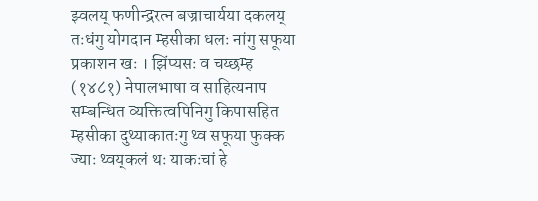झ्वलय् फणीन्द्ररत्न बज्राचार्यया दकलय् तःधंगु योगदान म्हसीका धलः नांगु सफूया प्रकाशन खः । झिंप्यसः व चय्छम्ह (१४८१) नेपालभाषा व साहित्यनाप सम्बन्धित व्यक्तित्वपिनिगु किपासहित म्हसीका दुथ्याकातःगु थ्व सफूया फुक्क ज्याः थ्वय्‌कलं थः याकःचां हे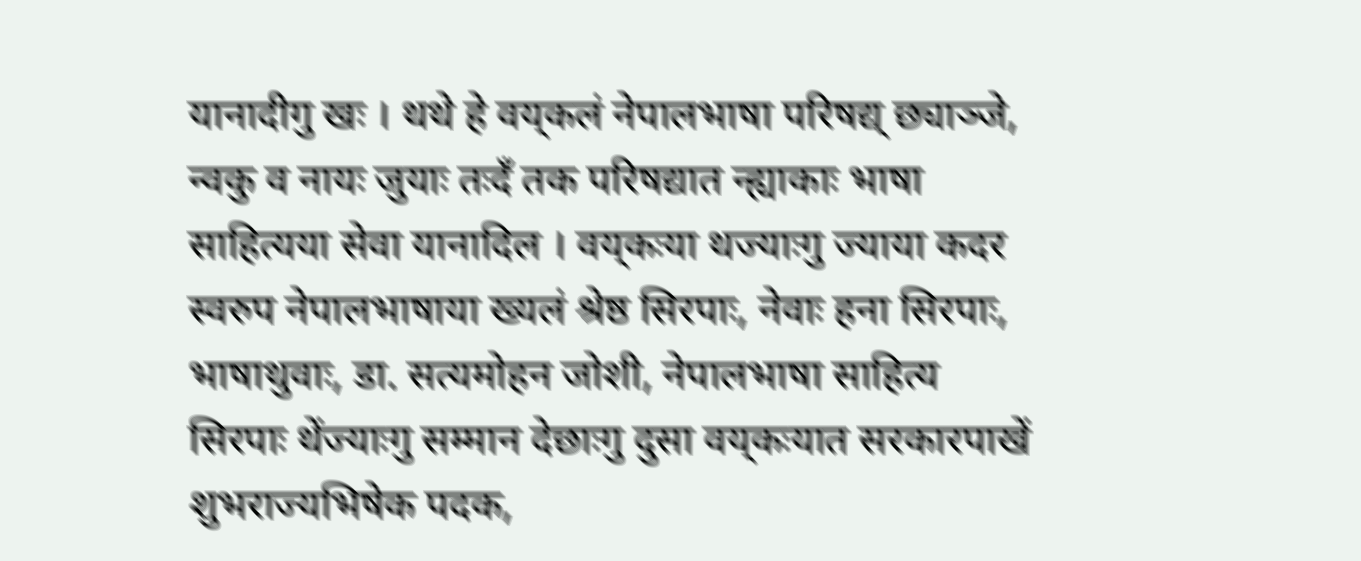यानादीगु खः । थथे हे वय्‌कलं नेपालभाषा परिषद्य् छ्याञ्जे, न्वकु व नायः जुयाः तःदँ तक परिषद्यात न्ह्याकाः भाषा साहित्यया सेवा यानादिल । वय्‌कःया थज्याःगु ज्याया कदर स्वरुप नेपालभाषाया ख्यलं श्रेष्ठ सिरपाः, नेवाः हना सिरपाः, भाषाथुवाः, डा. सत्यमोहन जोशी, नेपालभाषा साहित्य सिरपाः थेंज्याःगु सम्मान देछाःगु दुसा वय्‌कःयात सरकारपाखें शुभराज्यभिषेक पदक,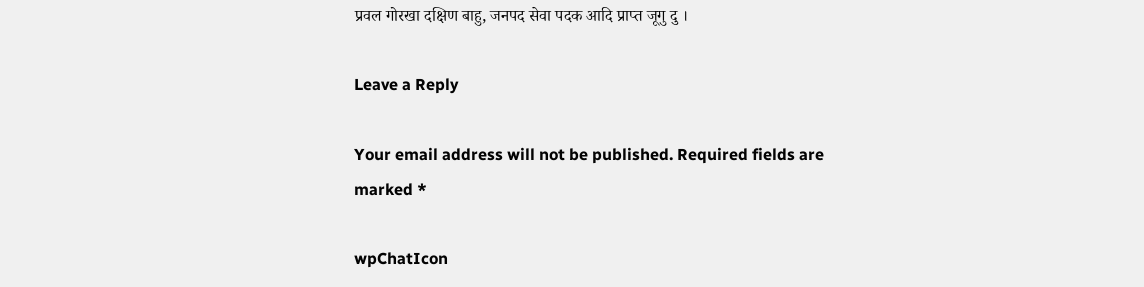प्रवल गोरखा दक्षिण बाहु, जनपद सेवा पदक आदि प्राप्त जूगु दु ।

Leave a Reply

Your email address will not be published. Required fields are marked *

wpChatIcon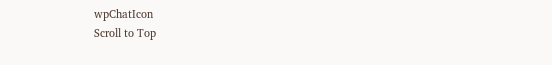wpChatIcon
Scroll to Top